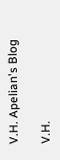V.H. Apelian's Blog

V.H.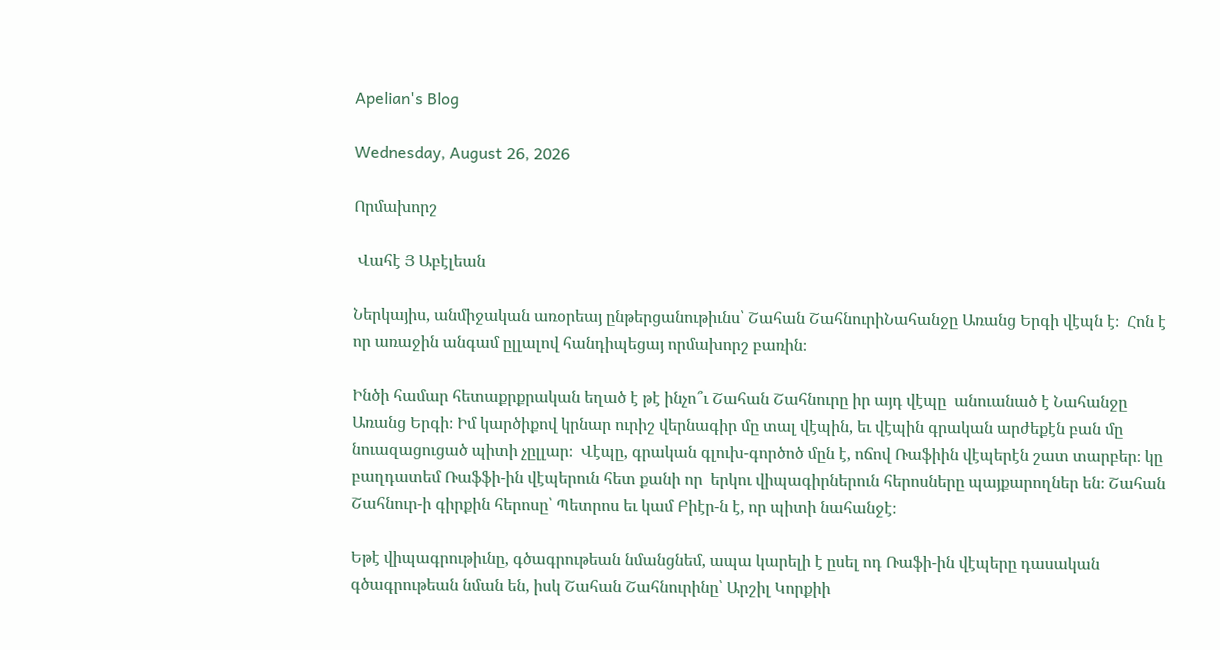Apelian's Blog

Wednesday, August 26, 2026

Որմախորշ

 Վահէ Յ Աբէլեան

Ներկայիս, անմիջական առօրեայ ընթերցանութիւնս՝ Շահան ՇահնուրիՆահանջը Առանց Երգի վէպն է։  Հոն է որ առաջին անգամ ըլլալով հանդիպեցայ որմախորշ բառին։

Ինծի համար հետաքրքրական եղած է թէ ինչո՞ւ Շահան Շահնուրը իր այդ վէպը  անուանած է Նահանջը Առանց Երգի։ Իմ կարծիքով կրնար ուրիշ վերնագիր մը տալ վէպին, եւ վէպին գրական արժեքէն բան մը նուազացուցած պիտի չըլլար։  Վէպը, գրական գլուխ-գործոծ մըն է, ոճով Ռաֆիին վէպերէն շատ տարբեր։ կը բաղդատեմ Ռաֆֆի-ին վէպերուն հետ քանի որ  երկու վիպագիրներուն հերոսները պայքարողներ են։ Շահան Շահնուր-ի գիրքին հերոսը՝ Պետրոս եւ կամ Բիէր-ն է, որ պիտի նահանջէ։

Եթէ վիպագրութիւնը, գծագրութեան նմանցնեմ, ապա կարելի է ըսել ոդ Ռաֆի-ին վէպերը դասական գծագրութեան նման են, իսկ Շահան Շահնուրինը՝ Արշիլ Կորքիի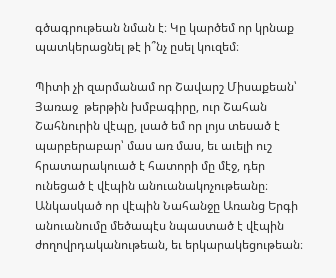գծագրութեան նման է։ Կը կարծեմ որ կրնաք պատկերացնել թէ ի՞նչ ըսել կուզեմ։

Պիտի չի զարմանամ որ Շավարշ Միսաքեան՝ Յառաջ  թերթին խմբագիրը, ուր Շահան Շահնուրին վէպը, լսած եմ որ լոյս տեսած է պարբերաբար՝ մաս առ մաս, եւ աւելի ուշ հրատարակուած է հատորի մը մէջ, դեր ունեցած է վէպին անուանակոչութեանը։  Անկասկած որ վէպին Նահանջը Առանց Երգի անուանումը մեծապէս նպաստած է վէպին ժողովրդականութեան, եւ երկարակեցութեան։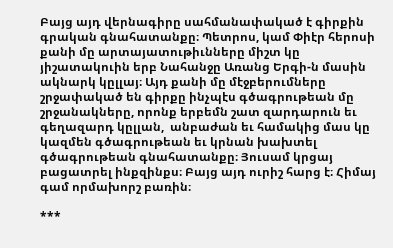Բայց այդ վերնագիրը սահմանափակած է գիրքին գրական գնահատանքը։ Պետրոս, կամ Փիէր հերոսի քանի մը արտայատութիւնները միշտ կը յիշատակուին երբ Նահանջը Առանց Երգի-ն մասին ակնարկ կըլլայ։ Այդ քանի մը մէջբերումները շրջափակած են գիրքը ինչպէս գծագրութեան մը շրջանակները, որոնք երբեմն շատ զարդարուն եւ գեղազարդ կըլլան,  անբաժան եւ համակից մաս կը կազմեն գծագրութեան եւ կրնան խախտել գծագրութեան գնահատանքը։ Յուսամ կրցայ բացատրել ինքզինքս։ Բայց այդ ուրիշ հարց է։ Հիմայ գամ որմախորշ բառին։

***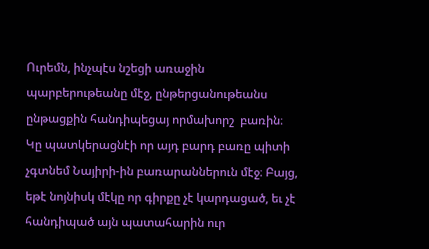Ուրեմն, ինչպէս նշեցի առաջին պարբերութեանը մէջ, ընթերցանութեանս ընթացքին հանդիպեցայ որմախորշ  բառին։ Կը պատկերացնէի որ այդ բարդ բառը պիտի չգտնեմ Նայիրի-ին բառարաններուն մէջ։ Բայց, եթէ նոյնիսկ մէկը որ գիրքը չէ կարդացած, եւ չէ հանդիպած այն պատահարին ուր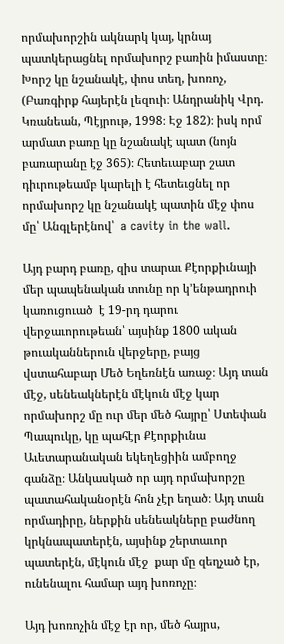որմախորշին ակնարկ կայ, կրնայ պատկերացնել որմախորշ բառին իմաստը։ Խորշ կը նշանակէ, փոս տեղ, խոռոչ, (Բառգիրք հայերէն լեզուի։ Անդրանիկ Վրդ. Կռանեան, Պէյրութ, 1998։ Էջ 182)։ իսկ որմ արմատ բառը կը նշանակէ պատ (նոյն բառարանը էջ 365)։ Հետեւաբար շատ դիւրութեամբ կարելի է հետեւցնել որ որմախորշ կը նշանակէ պատին մէջ փոս մը՝ Անգլերէնով՝  a cavity in the wall.

Այդ բարդ բառը, զիս տարաւ Քէորքիւնայի մեր պապենական տունը որ կ՚ենթադրուի կառուցուած  է 19-րդ դարու վերջաւորութեան՝ այսինք 1800 ական թուականներուն վերջերը, բայց վստահաբար Մեծ Եղեռնէն առաջ։ Այդ տան մէջ, սենեակներէն մէկուն մէջ կար որմախորշ մը ուր մեր մեծ հայրը՝ Ստեփան Պապուկը, կը պահէր Քէորքիւնա  Աւետարանական եկեղեցիին ամբողջ գանձը։ Անկասկած որ այդ որմախորշը պատահականօրէն հոն չէր եղած։ Այդ տան որմադիրը, ներքին սենեակները բաժնող  կրկնապատերէն, այսինք շերտաւոր պատերէն, մէկուն մէջ  քար մը զեղչած էր, ունենալու համար այդ խոռոչը։

Այդ խոռոչին մէջ էր որ, մեծ հայրս,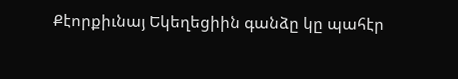Քէորքիւնայ Եկեղեցիին գանձը կը պահէր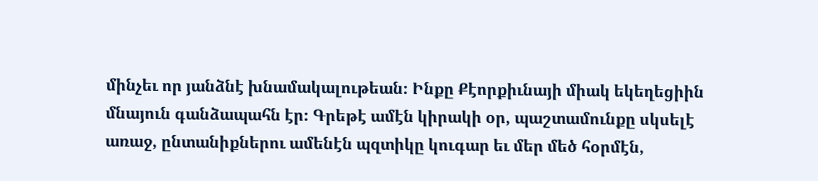մինչեւ որ յանձնէ խնամակալութեան։ Ինքը Քէորքիւնայի միակ եկեղեցիին մնայուն գանձապահն էր։ Գրեթէ ամէն կիրակի օր, պաշտամունքը սկսելէ առաջ, ընտանիքներու ամենէն պզտիկը կուգար եւ մեր մեծ հօրմէն,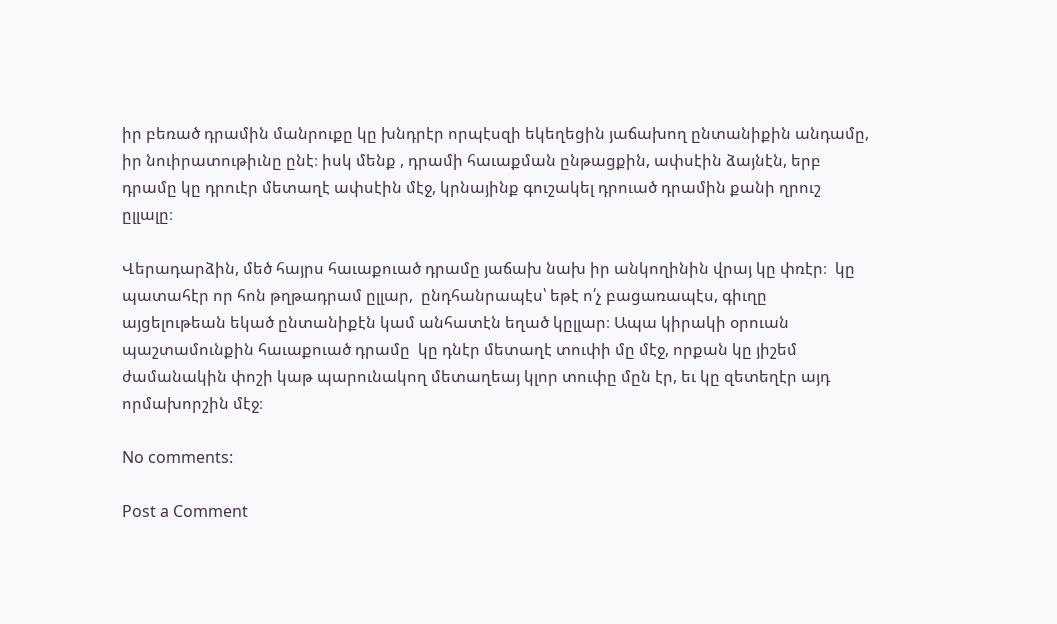իր բեռած դրամին մանրուքը կը խնդրէր որպէսզի եկեղեցին յաճախող ընտանիքին անդամը, իր նուիրատութիւնը ընէ։ իսկ մենք , դրամի հաւաքման ընթացքին, ափսէին ձայնէն, երբ դրամը կը դրուէր մետաղէ ափսէին մէջ, կրնայինք գուշակել դրուած դրամին քանի ղրուշ ըլլալը։

Վերադարձին, մեծ հայրս հաւաքուած դրամը յաճախ նախ իր անկողինին վրայ կը փռէր։  կը պատահէր որ հոն թղթադրամ ըլլար,  ընդհանրապէս՝ եթէ ո՛չ բացառապէս, գիւղը այցելութեան եկած ընտանիքէն կամ անհատէն եղած կըլլար։ Ապա կիրակի օրուան պաշտամունքին հաւաքուած դրամը  կը դնէր մետաղէ տուփի մը մէջ, որքան կը յիշեմ ժամանակին փոշի կաթ պարունակող մետաղեայ կլոր տուփը մըն էր, եւ կը զետեղէր այդ որմախորշին մէջ։

No comments:

Post a Comment